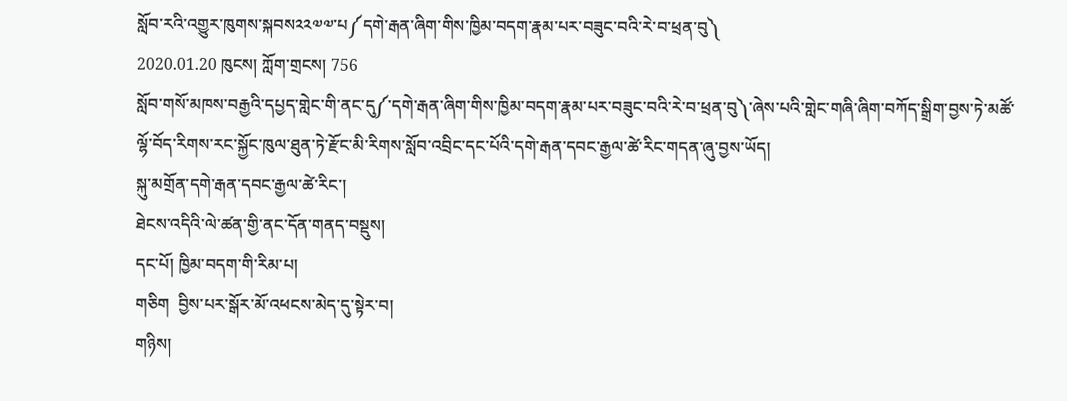སློབ་རའི་འགྱུར་ཁུགས་སྐབས༢༢༧༧་པ༼དགེ་རྒན་ཞིག་གིས་ཁྱིམ་བདག་རྣམ་པར་བཟུང་བའི་རེ་བ་ཕྲན་བུ༽
2020.01.20 ཁུངས། ཀློག་གྲངས། 756
སློབ་གསོ་མཁས་བརྒྱའི་དཔྱད་གླེང་གི་ནང་དུ༼་དགེ་རྒན་ཞིག་གིས་ཁྱིམ་བདག་རྣམ་པར་བཟུང་བའི་རེ་བ་ཕྲན་བུ༽་ཞེས་པའི་གླེང་གཞི་ཞིག་བཀོད་སྒྲིག་བྱས་ཏེ་མཚོ་ལྷོ་བོད་རིགས་རང་སྐྱོང་ཁུལ་ཐུན་ཏེ་རྫོང་མི་རིགས་སློབ་འབྲིང་དང་པོའི་དགེ་རྒན་དབང་རྒྱལ་ཚེ་རིང་གདན་ཞུ་བྱས་ཡོད།
སྐུ་མགྲོན་དགེ་རྒན་དབང་རྒྱལ་ཚེ་རིང་།
ཐེངས་འདིའི་ལེ་ཚན་གྱི་ནང་དོན་གནད་བསྡུས།
དང་པོ། ཁྱིམ་བདག་གི་རིམ་པ།
གཅིག  བྱིས་པར་སྒོར་མོ་འཕངས་མེད་དུ་སྟེར་བ།
གཉིས།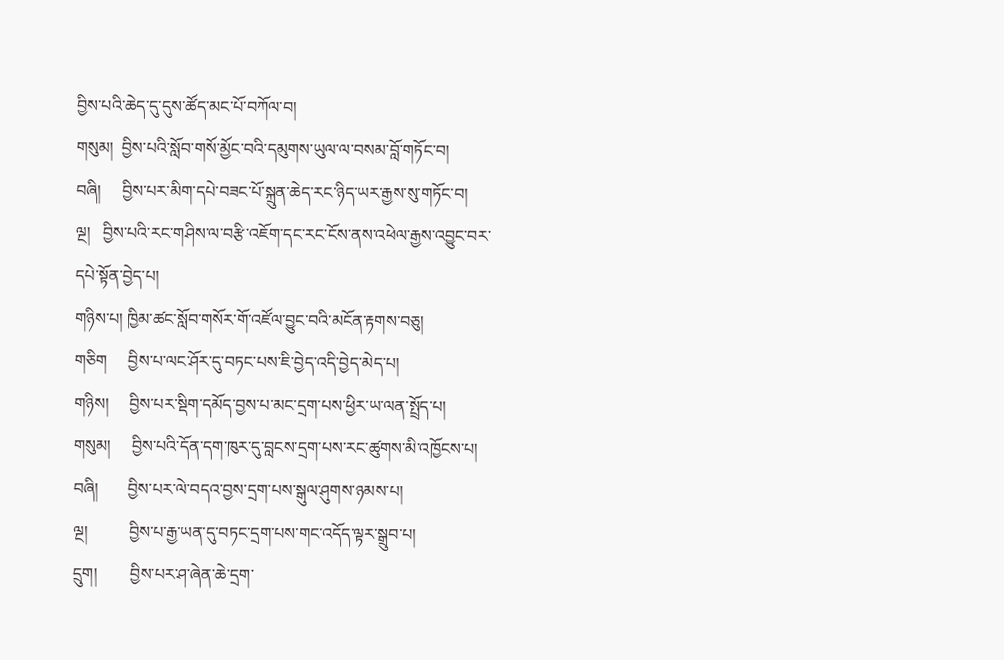བྱིས་པའི་ཆེད་དུ་དུས་ཚོད་མང་པོ་བཀོལ་བ།
གསུམ།  བྱིས་པའི་སློབ་གསོ་མྱོང་བའི་དམུགས་ཡུལ་ལ་བསམ་བློ་གཏོང་བ།
བཞི།     བྱིས་པར་མིག་དཔེ་བཟང་པོ་སྐྲུན་ཆེད་རང་ཉིད་ཡར་རྒྱས་སུ་གཏོང་བ།
ལྔ།   བྱིས་པའི་རང་གཤིས་ལ་བརྩི་འཇོག་དང་རང་ངོས་ནས་འཕེལ་རྒྱས་འབྱུང་བར་དཔེ་སྟོན་བྱེད་པ།
གཉིས་པ། ཁྱིམ་ཚང་སློབ་གསོར་གོ་འཛོལ་བྱུང་བའི་མངོན་རྟགས་བཅུ།
གཅིག     བྱིས་པ་ལང་ཤོར་དུ་བཏང་པས་ཇི་བྱེད་འདི་བྱེད་མེད་པ།
གཉིས།     བྱིས་པར་སྡིག་དམོད་བྱས་པ་མང་དྲག་པས་ཕྱིར་ཡ་ལན་སྤྲོད་པ།
གསུམ།     བྱིས་པའི་དོན་དག་ཁུར་དུ་བླངས་དྲག་པས་རང་ཚུགས་མི་འཁྱོངས་པ།
བཞི།       བྱིས་པར་ལེ་བདའ་བྱས་དྲག་པས་སྒུལ་ཤུགས་ཉམས་པ།
ལྔ།          བྱིས་པ་རྒྱ་ཡན་དུ་བཏང་དྲག་པས་གང་འདོད་ལྟར་སྒྲུབ་པ།
དྲུག།        བྱིས་པར་ཤ་ཞེན་ཆེ་དྲག་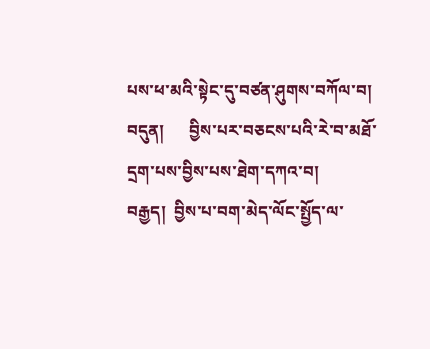པས་ཕ་མའི་སྟེང་དུ་བཙན་ཤུགས་བཀོལ་བ།
བདུན།      བྱིས་པར་བཅངས་པའི་རེ་བ་མཐོ་དྲག་པས་བྱིས་པས་ཐེག་དཀའ་བ།
བརྒྱད།  བྱིས་པ་བག་མེད་ལོང་སྤྱོད་ལ་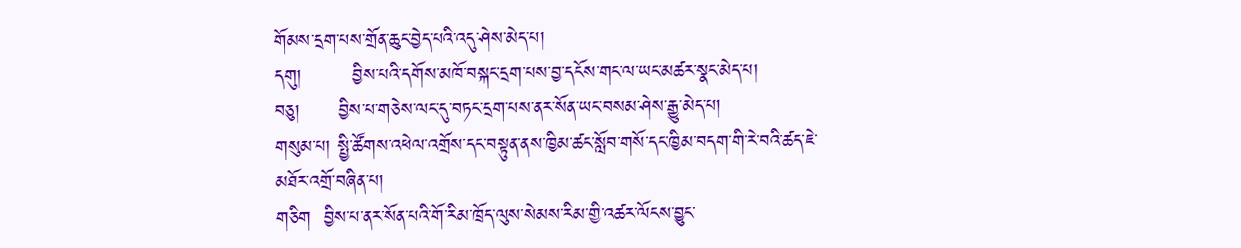གོམས་དྲག་པས་གྲོན་ཆུང་བྱེད་པའི་འདུ་ཤེས་མེད་པ།
དགུ།        བྱིས་པའི་དགོས་མཁོ་བསྐང་དྲག་པས་བྱ་དངོས་གང་ལ་ཡང་མཚར་སྣང་མེད་པ།
བཅུ།      བྱིས་པ་གཅེས་ལང་དུ་བཏང་དྲག་པས་ནར་སོན་ཡང་བསམ་ཤེས་རྒྱུ་མེད་པ།
གསུམ་པ། སྤྱི་ཚོགས་འཕེལ་འགྲོས་དང་བསྟུན་ནས་ཁྱིམ་ཚང་སློབ་གསོ་དང་ཁྱིམ་བདག་གི་རེ་བའི་ཚད་ཇེ་མཐོར་འགྲོ་བཞིན་པ།
གཅིག  བྱིས་པ་ནར་སོན་པའི་གོ་རིམ་ཁྲོད་ལུས་སེམས་རིམ་གྱི་འཚར་ལོངས་བྱུང་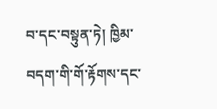བ་དང་བསྟུན་ཏེ། ཁྱིམ་བདག་གི་གོ་རྟོགས་དང་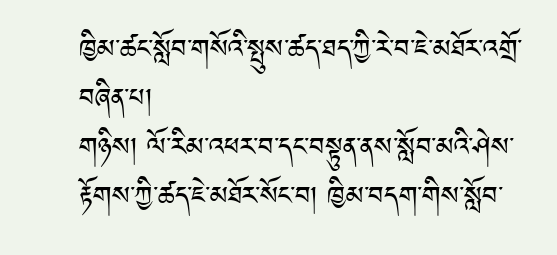ཁྱིམ་ཚང་སློབ་གསོའི་སྤུས་ཚད་ཐད་ཀྱི་རེ་བ་ཇེ་མཐོར་འགྲོ་བཞིན་པ།
གཉིས། ལོ་རིམ་འཕར་བ་དང་བསྟུན་ནས་སློབ་མའི་ཤེས་རྟོགས་ཀྱི་ཚད་ཇེ་མཐོར་སོང་བ། ཁྱིམ་བདག་གིས་སློབ་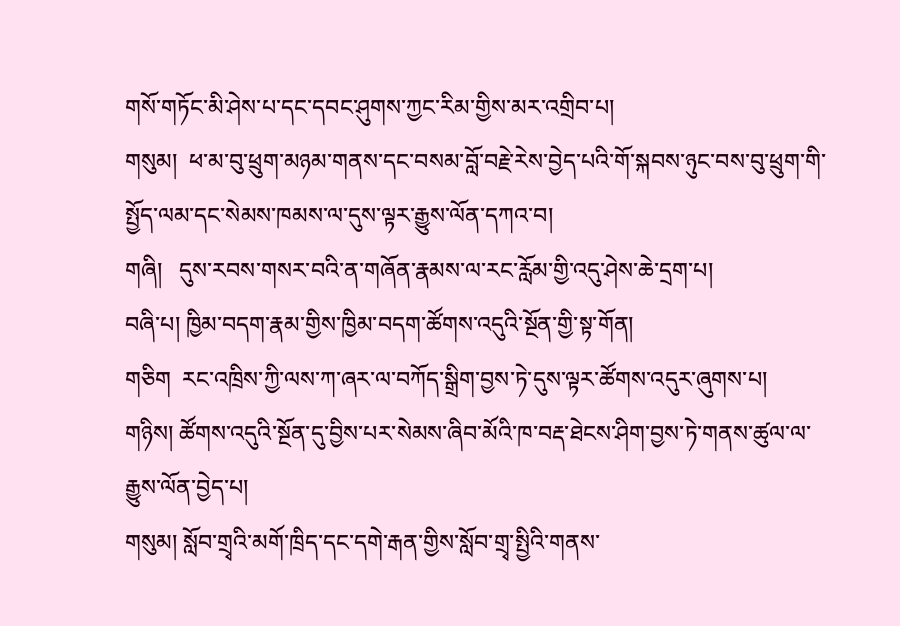གསོ་གཏོང་མི་ཤེས་པ་དང་དབང་ཤུགས་ཀྱང་རིམ་གྱིས་མར་འགྲིབ་པ།
གསུམ།  ཕ་མ་བུ་ཕྲུག་མཉམ་གནས་དང་བསམ་བློ་བརྗེ་རེས་བྱེད་པའི་གོ་སྐབས་ཉུང་བས་བུ་ཕྲུག་གི་སྤྱོད་ལམ་དང་སེམས་ཁམས་ལ་དུས་ལྟར་རྒྱུས་ལོན་དཀའ་བ།
གཞི།   དུས་རབས་གསར་བའི་ན་གཞོན་རྣམས་ལ་རང་རློམ་གྱི་འདུ་ཤེས་ཆེ་དྲག་པ།
བཞི་པ། ཁྱིམ་བདག་རྣམ་གྱིས་ཁྱིམ་བདག་ཚོགས་འདུའི་སྔོན་གྱི་སྟ་གོན།
གཅིག  རང་འཁྲིས་ཀྱི་ལས་ཀ་ཞར་ལ་བཀོད་སྒྲིག་བྱས་ཏེ་དུས་ལྟར་ཚོགས་འདུར་ཞུགས་པ།
གཉིས། ཚོགས་འདུའི་སྔོན་དུ་བྱིས་པར་སེམས་ཞིབ་མོའི་ཁ་བརྡ་ཐེངས་ཤིག་བྱས་ཏེ་གནས་ཚུལ་ལ་རྒྱུས་ལོན་བྱེད་པ།
གསུམ། སློབ་གྲྭའི་མགོ་ཁྲིད་དང་དགེ་རྒན་གྱིས་སློབ་གྲྭ་སྤྱིའི་གནས་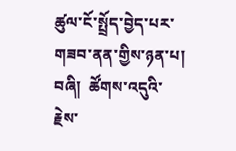ཚུལ་ངོ་སྤྲོད་བྱེད་པར་གཟབ་ནན་གྱིས་ཉན་པ།
བཞི།  ཚོགས་འདུའི་རྗེས་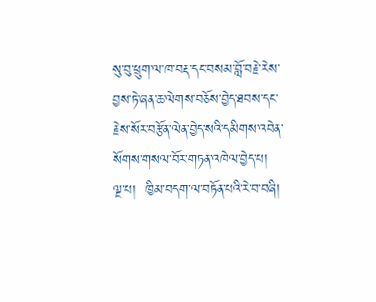སུ་བུ་ཕྲུག་ལ་ཁ་བརྡ་དང་བསམ་བློ་བརྗེ་རེས་བྱས་ཏེ་ཞན་ཆ་ལེགས་བཅོས་བྱེད་ཐབས་དང་རྗེས་སོར་བརྩོན་ལེན་བྱེད་སའི་དམིགས་འབེན་སོགས་གསལ་བོར་གཏན་འཁེལ་བྱེད་པ།
ལྔ་པ།  ཁྱིམ་བདག་ལ་བཏོན་པའི་རེ་བ་བཞི།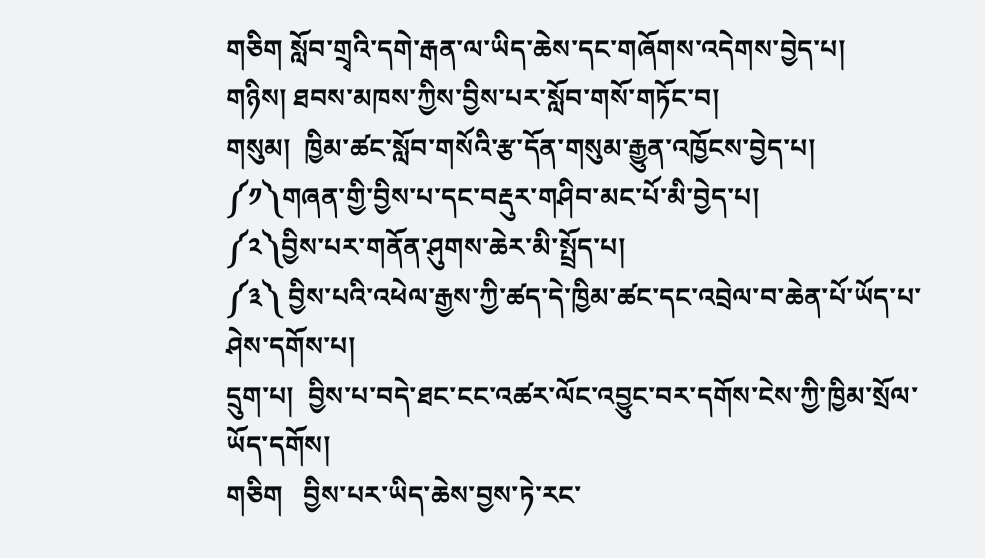གཅིག སློབ་གྲྭའི་དགེ་རྒན་ལ་ཡིད་ཆེས་དང་གཞོགས་འདེགས་བྱེད་པ།
གཉིས། ཐབས་མཁས་ཀྱིས་བྱིས་པར་སློབ་གསོ་གཏོང་བ།
གསུམ།  ཁྱིམ་ཚང་སློབ་གསོའི་རྩ་དོན་གསུམ་རྒྱུན་འཁྱོངས་བྱེད་པ།
༼༡༽གཞན་གྱི་བྱིས་པ་དང་བརྡུར་གཤིབ་མང་པོ་མི་བྱེད་པ།
༼༢༽བྱིས་པར་གནོན་ཤུགས་ཆེར་མི་སྤྲོད་པ།
༼༣༽ བྱིས་པའི་འཕེལ་རྒྱས་ཀྱི་ཚད་དེ་ཁྱིམ་ཚང་དང་འབྲེལ་བ་ཆེན་པོ་ཡོད་པ་ཤེས་དགོས་པ།
དྲུག་པ།  བྱིས་པ་བདེ་ཐང་ངང་འཚར་ལོང་འབྱུང་བར་དགོས་ངེས་ཀྱི་ཁྱིམ་སྲོལ་ཡོད་དགོས།
གཅིག   བྱིས་པར་ཡིད་ཆེས་བྱས་ཏེ་རང་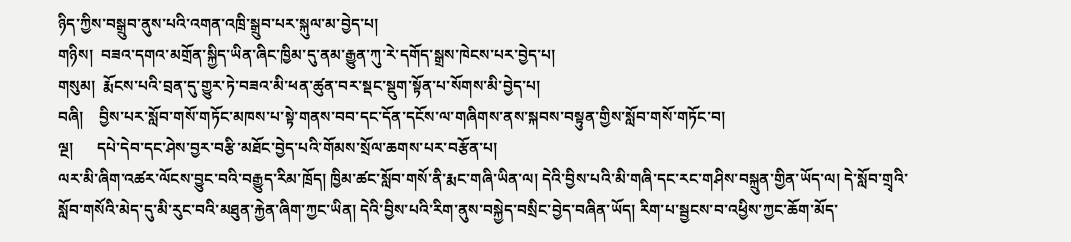ཉིད་ཀྱིས་བསྒྲུབ་ནུས་པའི་འགན་འཁྲི་སྒྲུབ་པར་སྐུལ་མ་བྱེད་པ།
གཉིས།  བཟའ་དགའ་མགྲོན་སྐྱིད་ཡིན་ཞིང་ཁྱིམ་དུ་ནམ་རྒྱུན་ཀུ་རེ་དགོད་སྒྲས་ཁེངས་པར་བྱེད་པ།
གསུམ།  རྨོངས་པའི་བྲན་དུ་གྱུར་ཏེ་བཟའ་མི་ཕན་ཚུན་བར་སྡང་སྡུག་སྟོན་པ་སོགས་མི་བྱེད་པ།
བཞི།    བྱིས་པར་སློབ་གསོ་གཏོང་མཁས་པ་སྟེ་གནས་བབ་དང་དོན་དངོས་ལ་གཞིགས་ནས་སྐབས་བསྟུན་གྱིས་སློབ་གསོ་གཏོང་བ།
ལྔ།      དཔེ་དེབ་དང་ཤེས་བྱར་བརྩི་མཐོང་བྱེད་པའི་གོམས་སྲོལ་ཆགས་པར་བརྩོན་པ།
ལར་མི་ཞིག་འཚར་ལོངས་བྱུང་བའི་བརྒྱུད་རིམ་ཁྲོད། ཁྱིམ་ཚང་སློབ་གསོ་ནི་རྨང་གཞི་ཡིན་ལ། དེའི་བྱིས་པའི་མི་གཞི་དང་རང་གཤིས་བསྐྲུན་གྱིན་ཡོད་ལ། དེ་སློབ་གྲྭའི་སློབ་གསོའི་མེད་དུ་མི་རུང་བའི་མཐུན་རྐྱེན་ཞིག་ཀྱང་ཡིན། དེའི་བྱིས་པའི་རིག་ནུས་བསྐྱེད་བསྲིང་བྱེད་བཞིན་ཡོད། རིག་པ་སྦྱངས་བ་འཕྱིས་ཀྱང་ཆོག་མོད་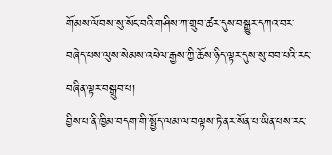གོམས་ལོབས་སུ་སོང་བའི་གཤིས་ཀ་གྲུབ་ཚར་དུས་བསྒྱུར་དཀའ་བར་བཞེད་པས་ལུས་སེམས་འཕེལ་རྒྱས་ཀྱི་ཆོས་ཉིད་ལྟར་དུས་སུ་བབ་པའི་རང་བཞིན་ལྟར་བསྒྲུབ་པ།
བྱིས་པ་ནི་ཁྱིམ་བདག་གི་སྤྱོད་ལམ་ལ་བལྟས་ཏེ་ནར་སོན་པ་ཡིན་པས་རང་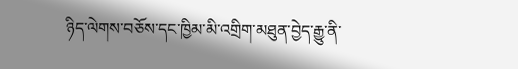ཉིད་ལེགས་བཅོས་དང་ཁྱིམ་མི་འགྲིག་མཐུན་བྱེད་རྒྱུ་ནི་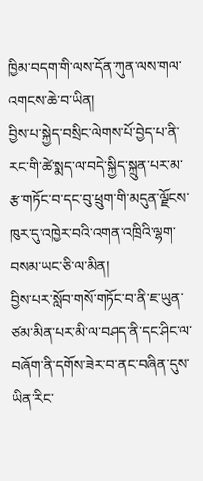ཁྱིམ་བདག་གི་ལས་དོན་ཀུན་ལས་གལ་འགངས་ཆེ་བ་ཡིན།
བྱིས་པ་སྐྱེད་བསྲིང་ལེགས་པོ་བྱེད་པ་ནི་རང་གི་ཚེ་སྨད་ལ་བདེ་སྐྱིད་སྐྲུན་པར་མ་རྩ་གཏོང་བ་དང་བུ་ཕྲུག་གི་མདུན་ལྗོངས་ཁུར་དུ་འཁྱེར་བའི་འགན་འཁྲིའི་ལྷག་བསམ་ཡང་ཅི་ལ་མིན།
བྱིས་པར་སློབ་གསོ་གཏོང་བ་ནི་ཇ་ཡུན་ཙམ་མིན་པར་མི་ལ་བཤད་ནི་དང་ཤིང་ལ་བཞོག་ནི་དགོས་ཟེར་བ་ནང་བཞིན་དུས་ཡིན་རིང་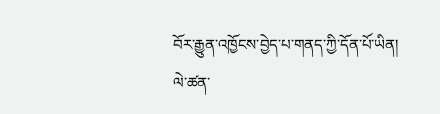བོར་རྒྱུན་འཁྱོངས་བྱེད་པ་གནད་ཀྱི་དོན་པོ་ཡིན།
ལེ་ཚན་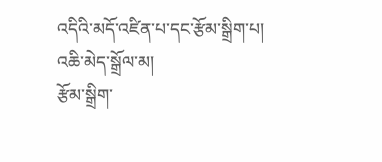འདིའི་མདོ་འཛིན་པ་དང་རྩོམ་སྒྲིག་པ། འཆི་མེད་སྒྲོལ་མ།
རྩོམ་སྒྲིག་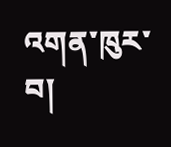འགན་ཁུར་བ།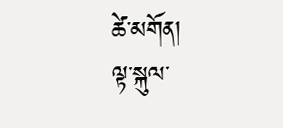ཚེ་མགོན།
ལྟ་སྐུལ་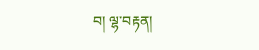བ། ལྷ་བརྟན།